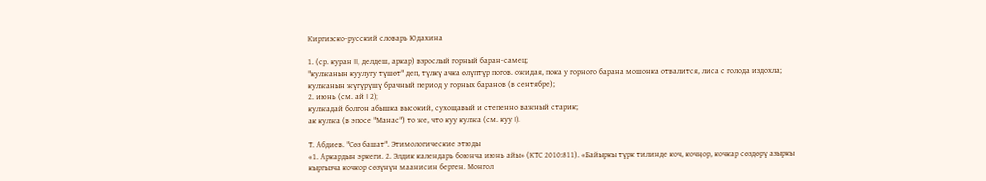Киргизско-русский словарь Юдахина

1. (ср. куран II, делдеш, аркар) взрослый горный баран-самец;
"кулжанын куулугу түшөт" деп, түлкү ачка өлүптүр погов. ожидая, пока у горного барана мошонка отвалится, лиса с голода издохла;
кулжанын жүгүрүшү брачный период у горных баранов (в сентябре);
2. июнь (см. ай I 2);
кулжадай болгон абышка высокий, сухощавый и степенно важный старик;
ак кулжа (в эпосе "Манас") то же, что куу кулжа (см. куу I).

Т. Абдиев. "Сөз башат". Этимологические этюды
«1. Аркардын эркеги. 2. Элдик календарь боюнча июнь айы» (КТС 2010:811). «Байыркы түрк тилинде коч, кочӊор, кочкар сөздөрү азыркы кыргызча кочкор сөзүнүн маанисин берген. Монгол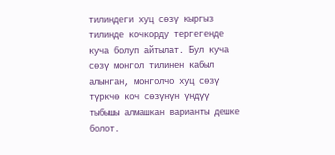тилиндеги хуц сөзү кыргыз тилинде кочкорду тергегенде куча болуп айтылат. Бул куча сөзү монгол тилинен кабыл алынган, монголчо хуц сөзү түркчө коч сөзүнүн үндүү тыбышы алмашкан варианты дешке болот.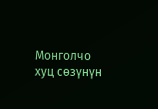Монголчо хуц сөзүнүн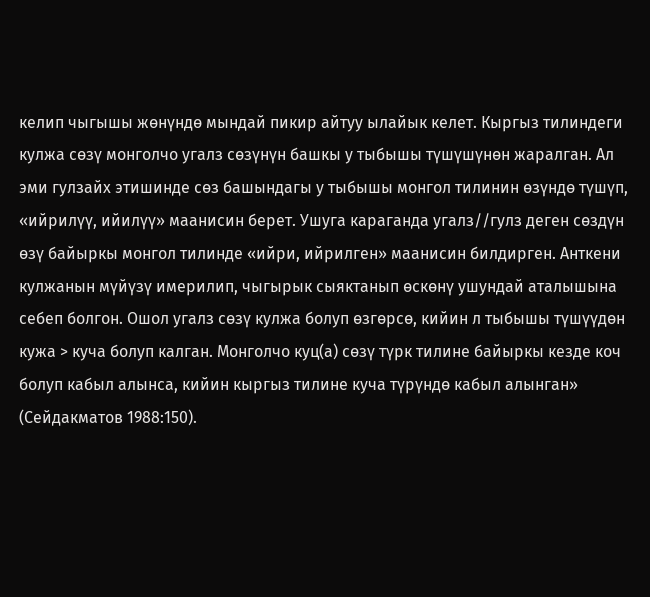келип чыгышы жөнүндө мындай пикир айтуу ылайык келет. Кыргыз тилиндеги кулжа сөзү монголчо угалз сөзүнүн башкы у тыбышы түшүшүнөн жаралган. Ал эми гулзайх этишинде сөз башындагы у тыбышы монгол тилинин өзүндө түшүп, «ийрилүү, ийилүү» маанисин берет. Ушуга караганда угалз//гулз деген сөздүн өзү байыркы монгол тилинде «ийри, ийрилген» маанисин билдирген. Анткени кулжанын мүйүзү имерилип, чыгырык сыяктанып өскөнү ушундай аталышына себеп болгон. Ошол угалз сөзү кулжа болуп өзгөрсө, кийин л тыбышы түшүүдөн кужа > куча болуп калган. Монголчо куц(а) сөзү түрк тилине байыркы кезде коч болуп кабыл алынса, кийин кыргыз тилине куча түрүндө кабыл алынган» (Сейдакматов 1988:150).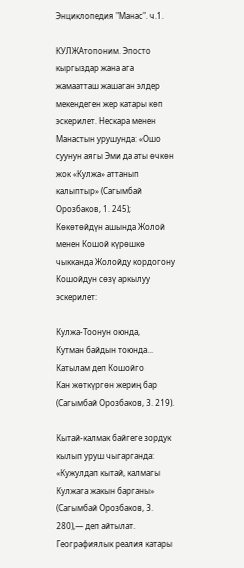Энциклопедия "Манас". ч.1.

КУЛЖАтопоним. Эпосто кыргыздар жана ага жамаатташ жашаган элдер мекендеген жер катары көп эскерилет. Нескара менен Манастын урушунда: «Ошо суунун аягы Эми да аты өчкөн жок «Кулжа» аттанып калыптыр» (Сагымбай Орозбаков, 1. 245); Көкөтөйдүн ашында Жолой менен Кошой күрөшкө чыкканда Жолойду кордогону Кошойдун сөзү аркылуу эскерилет:

Кулжа-Тоонун оюнда,
Кутман байдын тоюнда...
Катылам деп Кошойго
Кан жөткүргөн жериң бар (Сагымбай Орозбаков, 3. 219).

Кытай-калмак байгеге зордук кылып уруш чыгарганда: «Кужулдап кытай, калмагы Кулжага жакын барганы» (Сагымбай Орозбаков, 3. 280),— деп айтылат. Географиялык реалия катары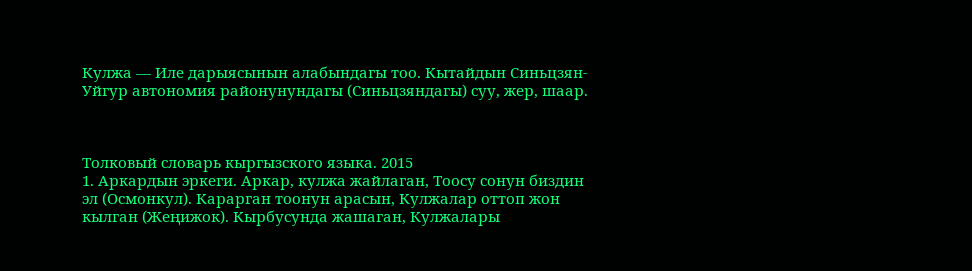Кулжа — Иле дарыясынын алабындагы тоо. Кытайдын Синьцзян-Уйгур автономия районунундагы (Синьцзяндагы) суу, жер, шаар.



Толковый словарь кыргызского языка. 2015
1. Аркардын эркеги. Аркар, кулжа жайлаган, Тоосу сонун биздин эл (Осмонкул). Карарган тоонун арасын, Кулжалар оттоп жон кылган (Жеңижок). Кырбусунда жашаган, Кулжалары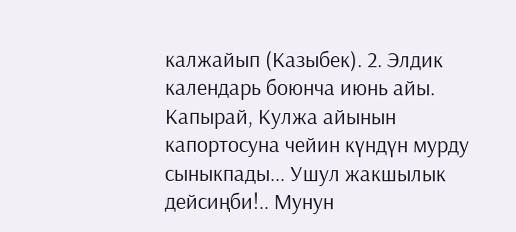калжайып (Казыбек). 2. Элдик календарь боюнча июнь айы. Капырай, Кулжа айынын капортосуна чейин күндүн мурду сыныкпады... Ушул жакшылык дейсиңби!.. Мунун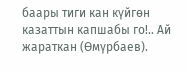баары тиги кан күйгөн казаттын капшабы го!.. Ай жараткан (Өмүрбаев).